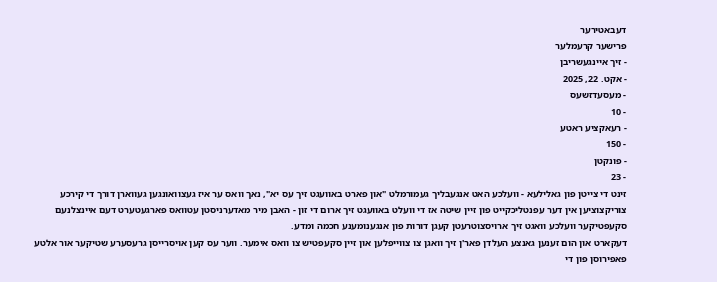דעבאטירער
פרישער קרעמלער
- זיך איינגעשריבן
- אקט. 22, 2025
- מעסעדזשעס
- 10
- רעאקציע ראטע
- 150
- פונקטן
- 23
זינט די צייטן פון גאלילעא - וועלכע האט אנגעבליך געמורמלט "און פארט באוועגט זיך עס יא", נאך וואס ער איז געצוואונגען געווארן דורך די קירכע צוריקצוציען אין דער עפנטליכקייט פון זיין שיטה אז די וועלט באוועגט זיך ארום די זון - האבן מיר מאדערניסטן עטוואס פארגעטערט דעם איינצלנעם סקעפטיקער וועלכע וואגט זיך ארויסצוטרעטן קעגן דורות פון אנגענומענע חכמה ומדע.
דעקארט און הום זענען גאנצע העלדן פאר'ן זיך וואגן צו צווייפלען און זיין סקעפטיש צו וואס אימער. ווער עס קען אויסרייסן גרעסערע שטיקער אור אלטע פאפירוסן פון די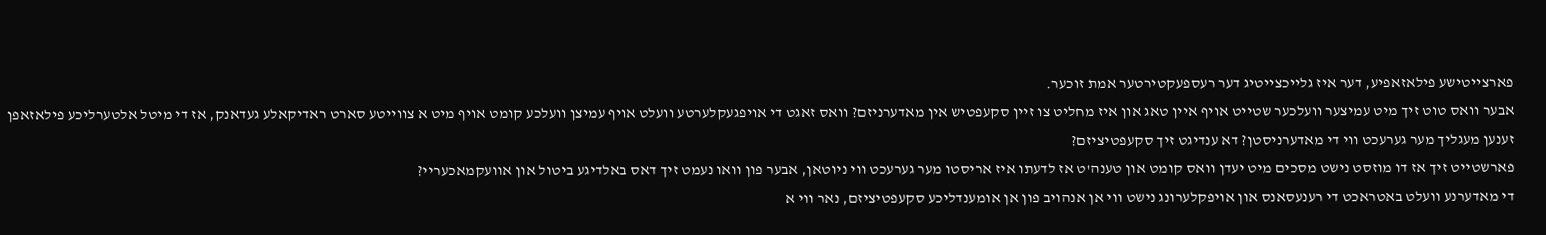פארצייטישע פילאזאפיע, דער איז גלייכצייטיג דער רעספעקטירטער אמת זוכער.
אבער וואס טוט זיך מיט עמיצער וועלכער שטייט אויף איין טאג און איז מחליט צו זיין סקעפטיש אין מאדערניזם? וואס זאגט די אויפגעקלערטע וועלט אויף עמיצן וועלכע קומט אויף מיט א צווייטע סארט ראדיקאלע געדאנק, אז די מיטל אלטערליכע פילאזאפן זענען מעגליך מער גערעכט ווי די מאדערניסטן? דא ענדיגט זיך סקעפטיציזם?
פארשטייט זיך אז דו מוזסט נישט מסכים מיט יעדן וואס קומט און טענה'ט אז לדעתו איז אריסטו מער גערעכט ווי ניוטאן, אבער פון וואו נעמט זיך דאס באלדיגע ביטול און אוועקמאכעריי?
די מאדערנע וועלט באטראכט די רענעסאנס און אויפקלערונג נישט ווי אן אנהויב פון אן אומענדליכע סקעפטיציזם, נאר ווי א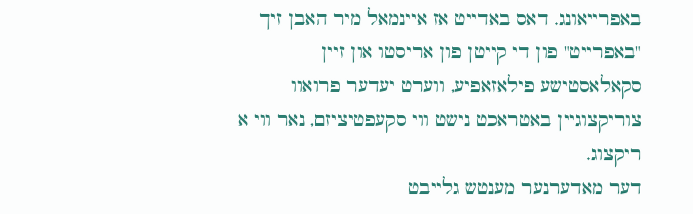באפרייאונג. דאס באדייט אז איינמאל מיר האבן זיך "באפרייט" פון די קייטן פון אריסטו און זיין סקאלאסטישע פילאזאפיע, ווערט יעדער פרואוו צוריקצוגיין באטראכט נישט ווי סקעפטיציזם, נאר ווי א ריקצוג.
דער מאדערנער מענטש גלייבט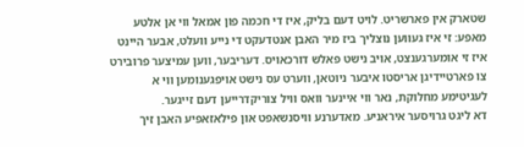שטארק אין פארשריט. לויט דעם בליק, איז די חכמה פון אמאל ווי אן אלטע מאפע: זי איז געווען נוצליך ביז מיר האבן אנטדעקט די נייע וועלט, אבער היינט איז זי אומערגענצט, אויב נישט פאלש דורכאויס. דעריבער, ווען עמיצער פרובירט צו פארטיידיגן אריסטו איבער ניוטאן, ווערט עס נישט אויפגענומען ווי א לעגיטימע מחלוקת, נאר ווי איינער וואס וויל צוריקדרייען דעם זייגער.
דא ליגט גרויסער איראניע. מאדערנע וויסנשאפט און פילאזאפיע האבן זיך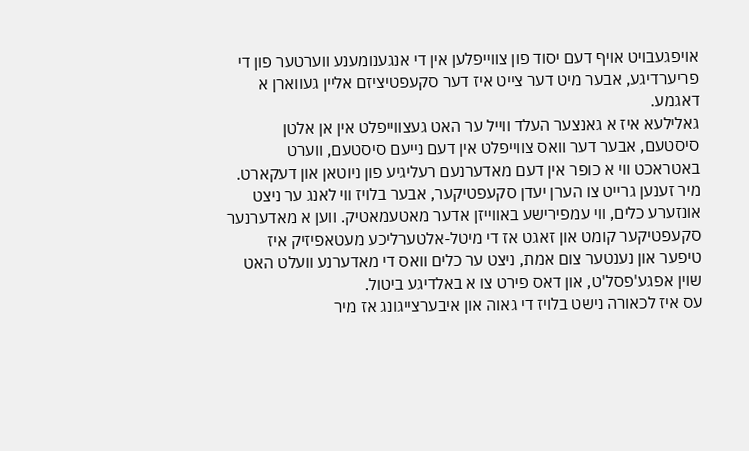אויפגעבויט אויף דעם יסוד פון צווייפלען אין די אנגענומענע ווערטער פון די פריערדיגע, אבער מיט דער צייט איז דער סקעפטיציזם אליין געווארן א דאגמע.
גאלילעא איז א גאנצער העלד ווייל ער האט געצווייפלט אין אן אלטן סיסטעם, אבער דער וואס צווייפלט אין דעם נייעם סיסטעם, ווערט באטראכט ווי א כופר אין דעם מאדערנעם רעליגיע פון ניוטאן און דעקארט.
מיר זענען גרייט צו הערן יעדן סקעפטיקער, אבער בלויז ווי לאנג ער ניצט אונזערע כלים, ווי עמפירישע באווייזן אדער מאטעמאטיק. ווען א מאדערנער סקעפטיקער קומט און זאגט אז די מיטל-אלטערליכע מעטאפיזיק איז טיפער און נענטער צום אמת, ניצט ער כלים וואס די מאדערנע וועלט האט שוין אפגע'פסל'ט, און דאס פירט צו א באלדיגע ביטול.
עס איז לכאורה נישט בלויז די גאוה און איבערצייגונג אז מיר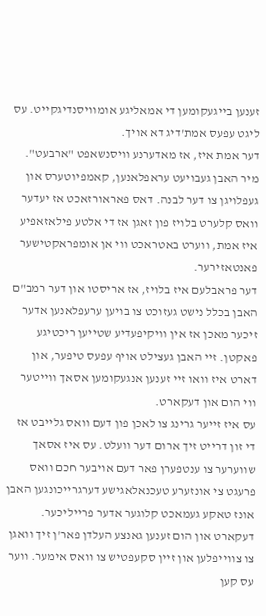זענען בייגעקומען די אמאליגע אומוויסנדיגקייט. עס ליגט עפעס אמת'דיג דא אויך.
דער אמת איז, אז מאדערנע וויסנשאפט "ארבעט". מיר האבן געבויעט עראפלאנען, קאמפיוטערס און געפלויגן צו דער לבנה. דאס פאראורזאכט אז יעדער וואס קלערט בלויז פון זאגן אז די אלטע פילאזאפיע איז אמת, ווערט באטראכט ווי אן אומפראקטישער פאנטאזירער.
דער פראבלעם איז בלויז, אז אריסטו און דער רמב"ם האבן בכלל נישט געזוכט צו בויען ערעפלאנען אדער זיכער מאכן אז אין וויקיפעדיע שטייען ריכטיגע פאקטן. זיי האבן געצילט אויף עפעס טיפער, און דארט איז וואו זיי זענען אנגעקומען אסאך ווייטער ווי הום און דעקארט.
עס איז זייער גרינג צו לאכן פון דעם וואס גלייבט אז די זון דרייט זיך ארום דער וועלט. עס איז אסאך שווערער צו ענטפערן פאר דעם אויבער חכם וואס פרעגט צי אונזערע טעכנאלאגישע דערגרייכונגען האבן אונז טאקע געמאכט קלוגער אדער פרייליכער.
דעקארט און הום זענען גאנצע העלדן פאר'ן זיך וואגן צו צווייפלען און זיין סקעפטיש צו וואס אימער. ווער עס קען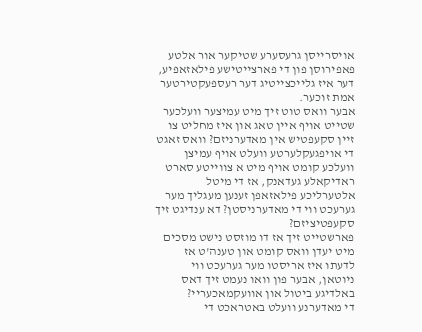אויסרייסן גרעסערע שטיקער אור אלטע פאפירוסן פון די פארצייטישע פילאזאפיע, דער איז גלייכצייטיג דער רעספעקטירטער אמת זוכער.
אבער וואס טוט זיך מיט עמיצער וועלכער שטייט אויף איין טאג און איז מחליט צו זיין סקעפטיש אין מאדערניזם? וואס זאגט די אויפגעקלערטע וועלט אויף עמיצן וועלכע קומט אויף מיט א צווייטע סארט ראדיקאלע געדאנק, אז די מיטל אלטערליכע פילאזאפן זענען מעגליך מער גערעכט ווי די מאדערניסטן? דא ענדיגט זיך סקעפטיציזם?
פארשטייט זיך אז דו מוזסט נישט מסכים מיט יעדן וואס קומט און טענה'ט אז לדעתו איז אריסטו מער גערעכט ווי ניוטאן, אבער פון וואו נעמט זיך דאס באלדיגע ביטול און אוועקמאכעריי?
די מאדערנע וועלט באטראכט די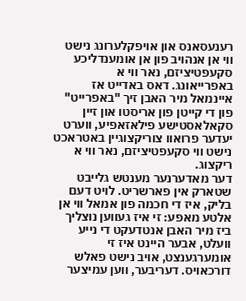רענעסאנס און אויפקלערונג נישט ווי אן אנהויב פון אן אומענדליכע סקעפטיציזם, נאר ווי א באפרייאונג. דאס באדייט אז איינמאל מיר האבן זיך "באפרייט" פון די קייטן פון אריסטו און זיין סקאלאסטישע פילאזאפיע, ווערט יעדער פרואוו צוריקצוגיין באטראכט נישט ווי סקעפטיציזם, נאר ווי א ריקצוג.
דער מאדערנער מענטש גלייבט שטארק אין פארשריט. לויט דעם בליק, איז די חכמה פון אמאל ווי אן אלטע מאפע: זי איז געווען נוצליך ביז מיר האבן אנטדעקט די נייע וועלט, אבער היינט איז זי אומערגענצט, אויב נישט פאלש דורכאויס. דעריבער, ווען עמיצער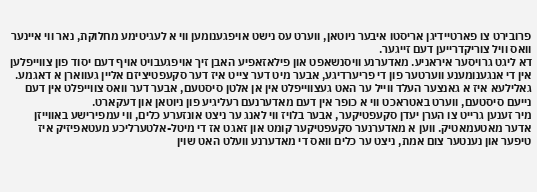פרובירט צו פארטיידיגן אריסטו איבער ניוטאן, ווערט עס נישט אויפגענומען ווי א לעגיטימע מחלוקת, נאר ווי איינער וואס וויל צוריקדרייען דעם זייגער.
דא ליגט גרויסער איראניע. מאדערנע וויסנשאפט און פילאזאפיע האבן זיך אויפגעבויט אויף דעם יסוד פון צווייפלען אין די אנגענומענע ווערטער פון די פריערדיגע, אבער מיט דער צייט איז דער סקעפטיציזם אליין געווארן א דאגמע.
גאלילעא איז א גאנצער העלד ווייל ער האט געצווייפלט אין אן אלטן סיסטעם, אבער דער וואס צווייפלט אין דעם נייעם סיסטעם, ווערט באטראכט ווי א כופר אין דעם מאדערנעם רעליגיע פון ניוטאן און דעקארט.
מיר זענען גרייט צו הערן יעדן סקעפטיקער, אבער בלויז ווי לאנג ער ניצט אונזערע כלים, ווי עמפירישע באווייזן אדער מאטעמאטיק. ווען א מאדערנער סקעפטיקער קומט און זאגט אז די מיטל-אלטערליכע מעטאפיזיק איז טיפער און נענטער צום אמת, ניצט ער כלים וואס די מאדערנע וועלט האט שוין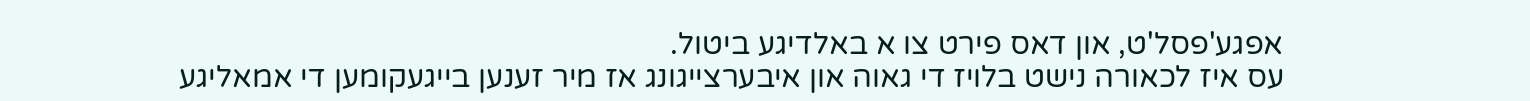אפגע'פסל'ט, און דאס פירט צו א באלדיגע ביטול.
עס איז לכאורה נישט בלויז די גאוה און איבערצייגונג אז מיר זענען בייגעקומען די אמאליגע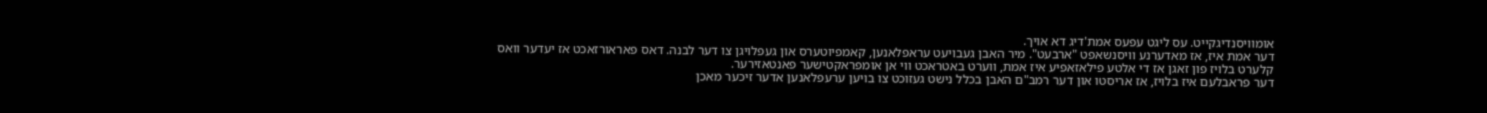אומוויסנדיגקייט. עס ליגט עפעס אמת'דיג דא אויך.
דער אמת איז, אז מאדערנע וויסנשאפט "ארבעט". מיר האבן געבויעט עראפלאנען, קאמפיוטערס און געפלויגן צו דער לבנה. דאס פאראורזאכט אז יעדער וואס קלערט בלויז פון זאגן אז די אלטע פילאזאפיע איז אמת, ווערט באטראכט ווי אן אומפראקטישער פאנטאזירער.
דער פראבלעם איז בלויז, אז אריסטו און דער רמב"ם האבן בכלל נישט געזוכט צו בויען ערעפלאנען אדער זיכער מאכן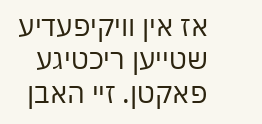אז אין וויקיפעדיע שטייען ריכטיגע פאקטן. זיי האבן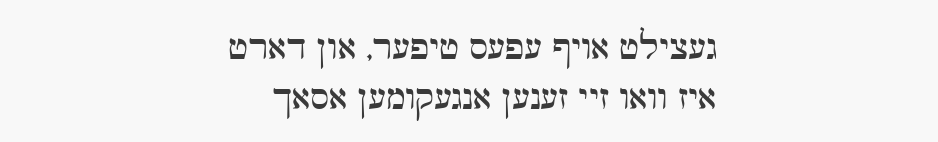געצילט אויף עפעס טיפער, און דארט איז וואו זיי זענען אנגעקומען אסאך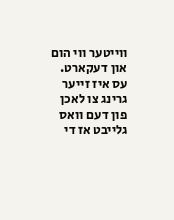ווייטער ווי הום און דעקארט.
עס איז זייער גרינג צו לאכן פון דעם וואס גלייבט אז די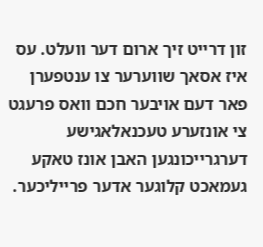זון דרייט זיך ארום דער וועלט. עס איז אסאך שווערער צו ענטפערן פאר דעם אויבער חכם וואס פרעגט צי אונזערע טעכנאלאגישע דערגרייכונגען האבן אונז טאקע געמאכט קלוגער אדער פרייליכער.